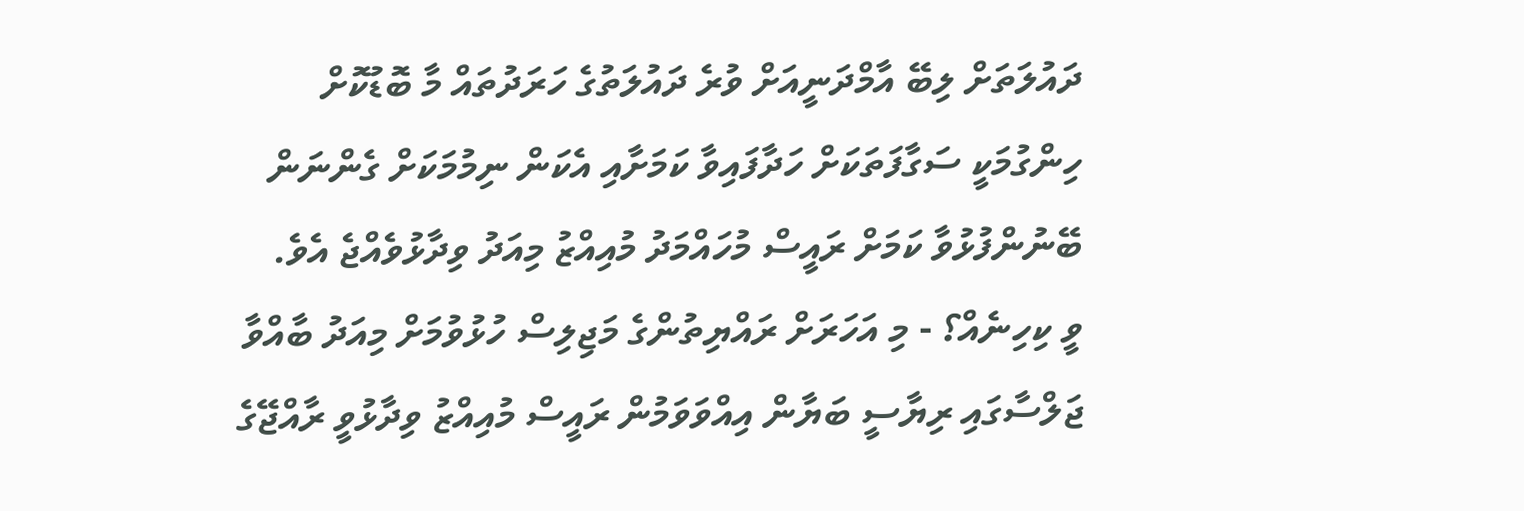ދައުލަތަށް ލިބޭ އާމްދަނީއަށް ވުރެ ދައުލަތުގެ ހަރަދުތައް މާ ބޮޑުކޮށް ހިންގުމަކީ ސަގާފަތަކަށް ހަދާފައިވާ ކަމަށާއި އެކަން ނިމުމަކަށް ގެންނަން ބޭނުންފުޅުވާ ކަމަށް ރައީސް މުހައްމަދު މުއިއްޒު މިއަދު ވިދާޅުވެއްޖެ އެވެ.
ވީ ކިހިނެއް؟ - މި އަހަރަށް ރައްޔިތުންގެ މަޖިލިސް ހުޅުވުމަށް މިއަދު ބާއްވާ ޖަލްސާގައި ރިޔާސީ ބަޔާން އިއްވަވަމުން ރައީސް މުއިއްޒު ވިދާޅުވީ ރާއްޖޭގެ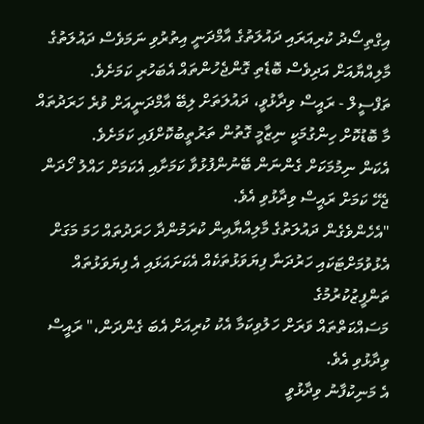އިގްތިސޯދު ކުރިއަރައި ދައުލަތުގެ އާމްދަނީ އިތުރުވި ނަމަވެސް ދައުލަތުގެ މާލިއްޔާއަށް އަދިވެސް ބޮޑެތި ގޮންޖެހުންތައް އެބަހުރި ކަމަށެވެ.
ތަފްސީލް - ރައީސް ވިދާޅުވީ، ދައުލަތަށް ލިބޭ އާމްދަނީއަށް ވުރެ ހަރަދުތައް މާ ބޮޑުކޮށް ހިންގުމަކީ ނިޒާމީ ގޮތުން ތަރުތީބުކޮށްފައި ކަމަށެވެ.
އެކަން ނިމުމަކަށް ގެންނަން ބޭނުންފުޅުވާ ކަމަށާއި އެކަމަށް ހައްލު ހޯދަން ޖެހޭ ކަމަށް ރައީސް ވިދާޅުވި އެވެ.
"އެހެންވެގެން ދައުލަތުގެ މާލިއްޔާއިން ކުރަމުންދާ ހަރަދުތައް ހަމަ މަގަށް
އެޅުވުމަށްޓަކައި ހަރުދަނާ ފިޔަވަޅުތަކެއް އެކަށައަޅައި އެ ފިޔަވަޅުތައް ތަންފީޒުކުރުމުގެ
މަސައްކަތްތައް ވަރަށް ހަލުވިކަމާ އެކު ކުރިއަށް އެބަ ގެންދަން،" ރައީސް ވިދާޅުވި އެވެ.
އެ މަނިކުފާނު ވިދާޅުވީ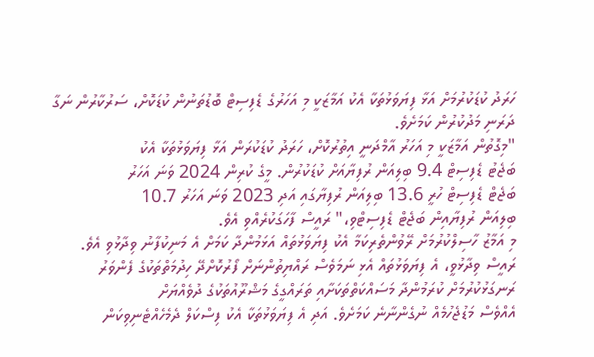ހަރަދު ކުޑަކުރުމަށް އަޅާ ފިޔަވަޅުތަކާ އެކު އަމާޒަކީ މި އަހަރުގެ ޑެފިސިޓް ބޮޑުތަނުން ކުޑަކޮށް، ސަރުކާރުން ނަގާ ދަރަނި މަދުކުރުން ކަމަށެވެ.
"މިގޮތުން އަމާޒަކީ މި އަހަރު އާމްދަނީ އިތުރުކޮށް، ހަރަދު ކުޑަކުރަން އަޅާ ފިޔަވަޅުތަކާ އެކު
ބަޖެޓު ޑެފިސިޓް 9.4 ބިލިއަން ރުފިޔާއަށް ކުޑަކުރުން. މީގެ ކުރިން 2024 ވަނަ އަހަރު
ބަޖެޓް ޑެފިސިޓް ހުރީ 13.6 ބިލިއަން ރުފިޔާގައި އަދި 2023 ވަނަ އަހަރު 10.7
ބިލިއަން ރުފިޔާއިން ބަޖެޓް ޑެފިސިޓްވި،" ރައީސް ފާހަގަކުރެއްވި އެވެ.
މި އަމާޒު ހާސިލްކުރުމަށް ރޭވުންތެރިކަމާ އެކު ފިޔަވަޅުތައް އަޅަމުންދާ ކަމަށް އެ މަނިކުފާނު ވިދާޅުވި އެވެ.
ރައީސް ވިދާޅުވީ، އެ ފިޔަވަޅުތައް އެޅި ނަމަވެސް ރައްޔިތުންނަށް ފޯރުކޮށްދޭ ހިދުމަތްތަކުގެ ފެންވަރު
ރަނގަޅުކުރުމަށް ކުރަމުންދާ މަސައްކަތްތަކަށާއި ތަރައްގީގެ މަޝްރޫއުތަކުގެ ދުވެއްޔަށް
އެއްވެސް މަޑުޖެހުމެއް ނުގެންނާނެ ކަމަށެވެ. އަދި އެ ފިޔަވަޅުތަކާ އެކު ފިސްކަލް ދެމެހެއްޓެނިވިކަން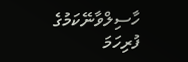ހާސިލްވާނޭކަމުގެ ފުރިހަމަ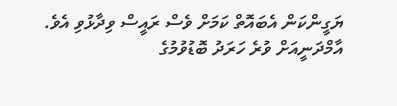ޔަގީންކަން އެބައޮތް ކަމަށް ވެސް ރައީސް ވިދާޅުވި އެވެ.
އާމްދަނީއަށް ވުރެ ހަރަދު ބޮޑުވުމުގެ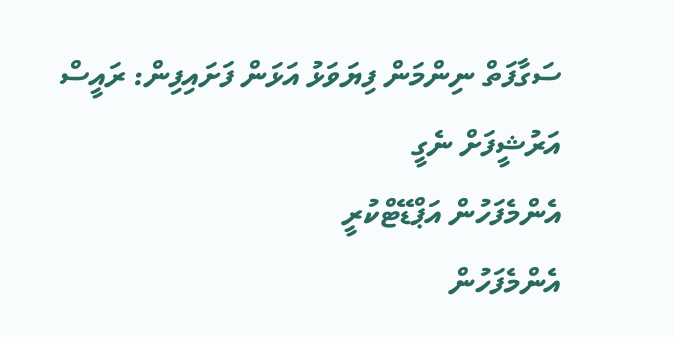ސަގާފަތް ނިންމަން ފިޔަވަޅު އަޅަން ފަށައިފިން: ރައީސް
އަރުޝީފަށް ނެގީ
އެންމެފަހުން އަޕްޑޭޓްކުރީ
އެންމެފަހުން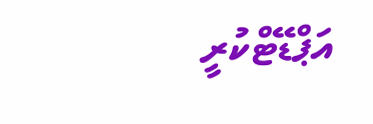އަޕްޑޭޓްކުރީ